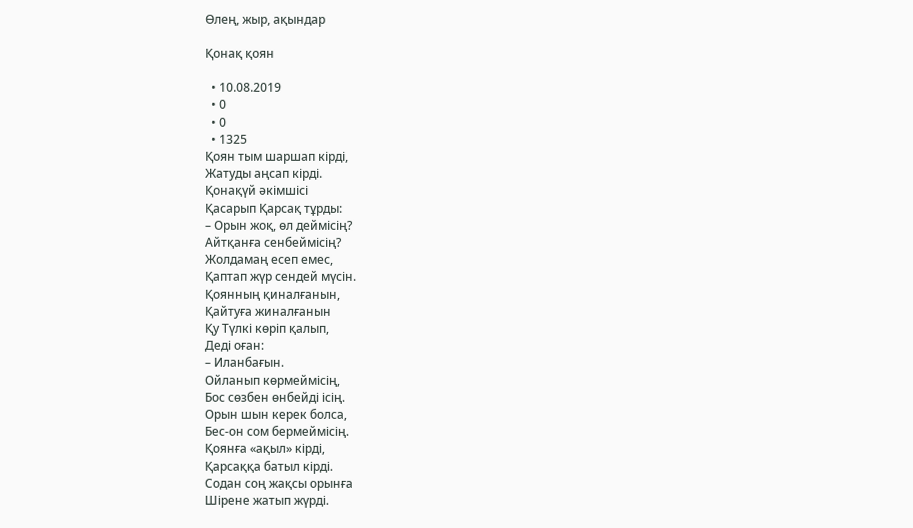Өлең, жыр, ақындар

Қонақ қоян

  • 10.08.2019
  • 0
  • 0
  • 1325
Қоян тым шаршап кірді,
Жатуды аңсап кірді.
Қонақүй әкімшісі
Қасарып Қарсақ тұрды:
– Орын жоқ, өл деймісің?
Айтқанға сенбеймісің?
Жолдамаң есеп емес,
Қаптап жүр сендей мүсін.
Қоянның қиналғанын,
Қайтуға жиналғанын
Қу Түлкі көріп қалып,
Деді оған:
– Иланбағын.
Ойланып көрмеймісің,
Бос сөзбен өнбейді ісің.
Орын шын керек болса,
Бес-он сом бермеймісің.
Қоянға «ақыл» кірді,
Қарсаққа батыл кірді.
Содан соң жақсы орынға
Шірене жатып жүрді.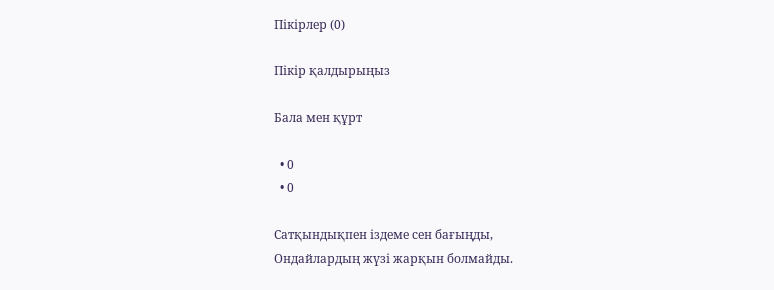Пікірлер (0)

Пікір қалдырыңыз

Бала мен құрт

  • 0
  • 0

Сатқындықпен іздеме сен бағыңды,
Ондайлардың жүзі жарқын болмайды.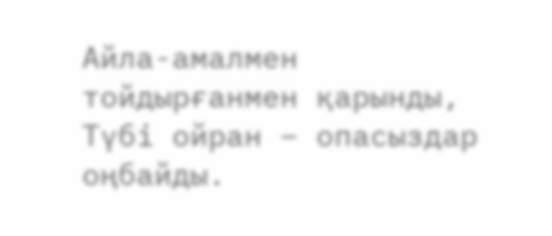Айла-амалмен тойдырғанмен қарынды,
Түбі ойран – опасыздар оңбайды.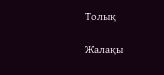Толық

Жалақы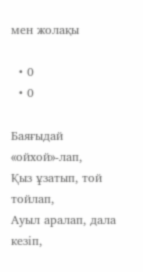мен жолақы

  • 0
  • 0

Баяғыдай «ойхой»-лап,
Қыз ұзатып, той тойлап,
Ауыл аралап, дала кезіп,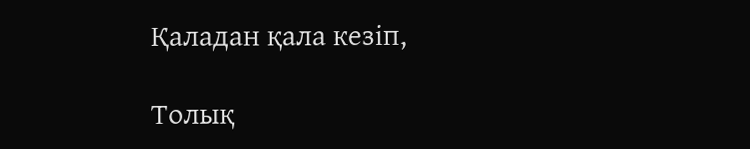Қаладан қала кезіп,

Толық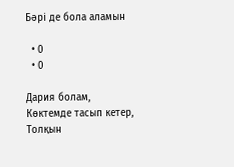Бәрі де бола аламын

  • 0
  • 0

Дария болам,
Көктемде тасып кетер,
Толқын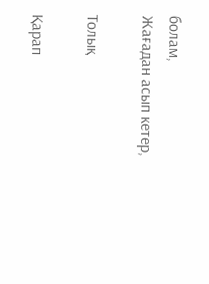болам,
Жағадан асып кетер,

Толық

Қарап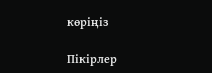көріңіз

Пікірлер